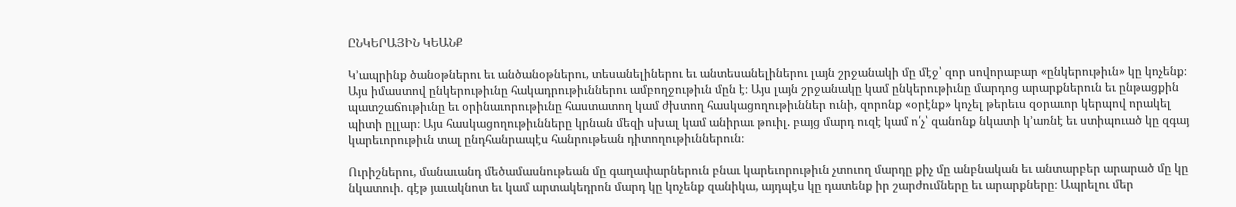ԸՆԿԵՐԱՅԻՆ ԿԵԱՆՔ

Կ՚ապրինք ծանօթներու եւ անծանօթներու, տեսանելիներու եւ անտեսանելիներու լայն շրջանակի մը մէջ՝ զոր սովորաբար «ընկերութիւն» կը կոչենք։ Այս իմաստով ընկերութիւնը հակադրութիւններու ամբողջութիւն մըն է։ Այս լայն շրջանակը կամ ընկերութիւնը մարդոց արարքներուն եւ ընթացքին պատշաճութիւնը եւ օրինաւորութիւնը հաստատող կամ ժխտող հասկացողութիւններ ունի, զորոնք «օրէնք» կոչել թերեւս զօրաւոր կերպով որակել պիտի ըլլար։ Այս հասկացողութիւնները կրնան մեզի սխալ կամ անիրաւ թուիլ. բայց մարդ ուզէ կամ ո՛չ՝ զանոնք նկատի կ՚առնէ եւ ստիպուած կը զգայ կարեւորութիւն տալ ընդհանրապէս հանրութեան դիտողութիւններուն։

Ուրիշներու, մանաւանդ մեծամասնութեան մը գաղափարներուն բնաւ կարեւորութիւն չտուող մարդը քիչ մը անբնական եւ անտարբեր արարած մը կը նկատուի. գէթ յաւակնոտ եւ կամ արտակեդրոն մարդ կը կոչենք զանիկա, այդպէս կը դատենք իր շարժումները եւ արարքները։ Ապրելու մեր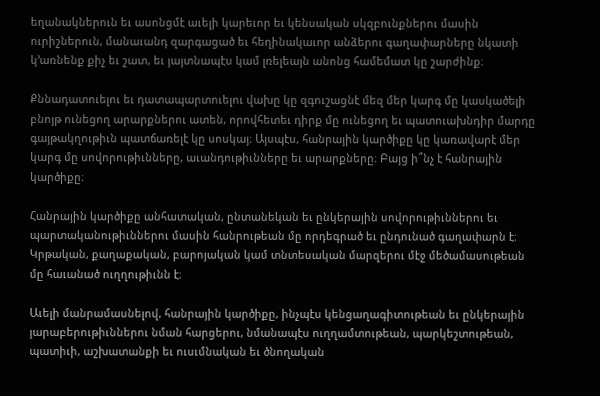եղանակներուն եւ ասոնցմէ աւելի կարեւոր եւ կենսական սկզբունքներու մասին ուրիշներուն, մանաւանդ զարգացած եւ հեղինակաւոր անձերու գաղափարները նկատի կ՚առնենք քիչ եւ շատ, եւ յայտնապէս կամ լռելեայն անոնց համեմատ կը շարժինք։

Քննադատուելու եւ դատապարտուելու վախը կը զգուշացնէ մեզ մեր կարգ մը կասկածելի բնոյթ ունեցող արարքներու ատեն, որովհետեւ դիրք մը ունեցող եւ պատուախնդիր մարդը գայթակղութիւն պատճառելէ կը սոսկայ։ Այսպէս, հանրային կարծիքը կը կառավարէ մեր կարգ մը սովորութիւնները, աւանդութիւնները եւ արարքները։ Բայց ի՞նչ է հանրային կարծիքը։

Հանրային կարծիքը անհատական, ընտանեկան եւ ընկերային սովորութիւններու եւ պարտականութիւններու մասին հանրութեան մը որդեգրած եւ ընդունած գաղափարն է։ Կրթական, քաղաքական, բարոյական կամ տնտեսական մարզերու մէջ մեծամասութեան մը հաւանած ուղղութիւնն է։

Աւելի մանրամասնելով, հանրային կարծիքը, ինչպէս կենցաղագիտութեան եւ ընկերային յարաբերութիւններու նման հարցերու, նմանապէս ուղղամտութեան, պարկեշտութեան, պատիւի, աշխատանքի եւ ուսւմնական եւ ծնողական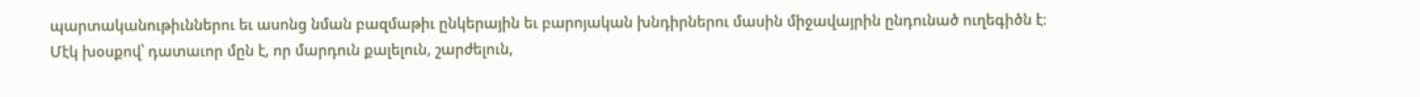պարտականութիւններու եւ ասոնց նման բազմաթիւ ընկերային եւ բարոյական խնդիրներու մասին միջավայրին ընդունած ուղեգիծն է։ Մէկ խօսքով՝ դատաւոր մըն է, որ մարդուն քալելուն, շարժելուն,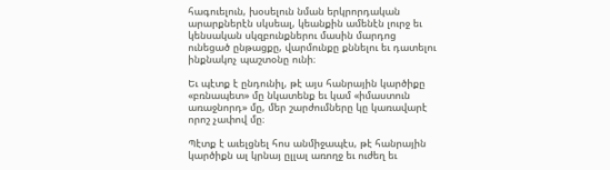հագուելուն, խօսելուն նման երկրորդական արարքներէն սկսեալ, կեանքին ամենէն լուրջ եւ կենսական սկզբունքներու մասին մարդոց ունեցած ընթացքը, վարմունքը քննելու եւ դատելու ինքնակոչ պաշտօնը ունի։

Եւ պէտք է ընդունիլ, թէ այս հանրային կարծիքը «բռնապետ» մը նկատենք եւ կամ «իմաստուն առաջնորդ» մը, մեր շարժումները կը կառավարէ որոշ չափով մը։

Պէտք է աւելցնել հոս անմիջապէս, թէ հանրային կարծիքն ալ կրնայ ըլլալ առողջ եւ ուժեղ եւ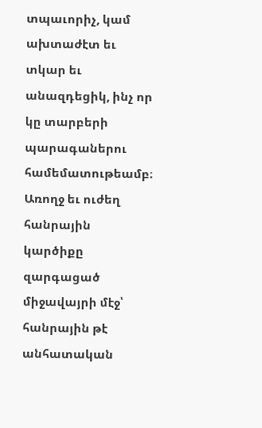տպաւորիչ, կամ ախտաժէտ եւ տկար եւ անազդեցիկ, ինչ որ կը տարբերի պարագաներու համեմատութեամբ։ Առողջ եւ ուժեղ հանրային կարծիքը զարգացած միջավայրի մէջ՝ հանրային թէ անհատական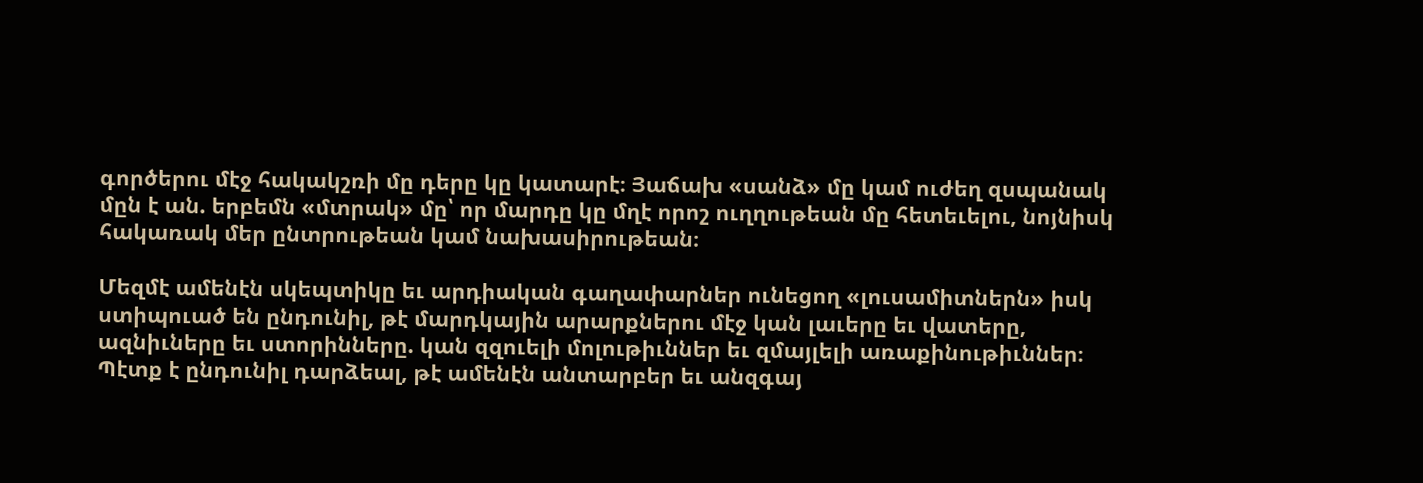գործերու մէջ հակակշռի մը դերը կը կատարէ։ Յաճախ «սանձ» մը կամ ուժեղ զսպանակ մըն է ան. երբեմն «մտրակ» մը՝ որ մարդը կը մղէ որոշ ուղղութեան մը հետեւելու, նոյնիսկ հակառակ մեր ընտրութեան կամ նախասիրութեան։

Մեզմէ ամենէն սկեպտիկը եւ արդիական գաղափարներ ունեցող «լուսամիտներն» իսկ ստիպուած են ընդունիլ, թէ մարդկային արարքներու մէջ կան լաւերը եւ վատերը, ազնիւները եւ ստորինները. կան զզուելի մոլութիւններ եւ զմայլելի առաքինութիւններ։ Պէտք է ընդունիլ դարձեալ, թէ ամենէն անտարբեր եւ անզգայ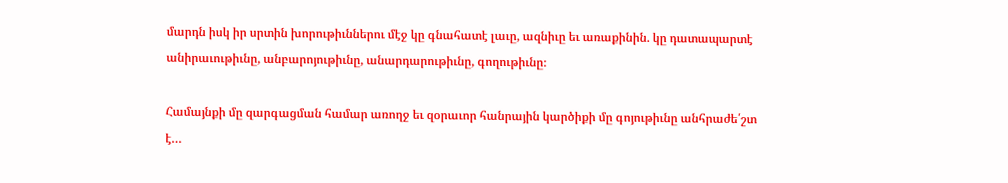մարդն իսկ իր սրտին խորութիւններու մէջ կը գնահատէ լաւը, ազնիւը եւ առաքինին. կը դատապարտէ անիրաւութիւնը, անբարոյութիւնը, անարդարութիւնը, գողութիւնը։

Համայնքի մը զարգացման համար առողջ եւ զօրաւոր հանրային կարծիքի մը գոյութիւնը անհրաժե՛շտ է…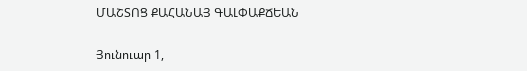ՄԱՇՏՈՑ ՔԱՀԱՆԱՅ ԳԱԼՓԱՔՃԵԱՆ

Յունուար 1,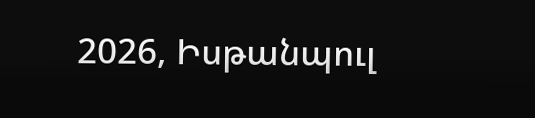2026, Իսթանպուլ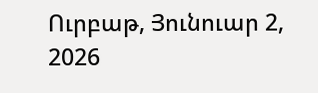Ուրբաթ, Յունուար 2, 2026